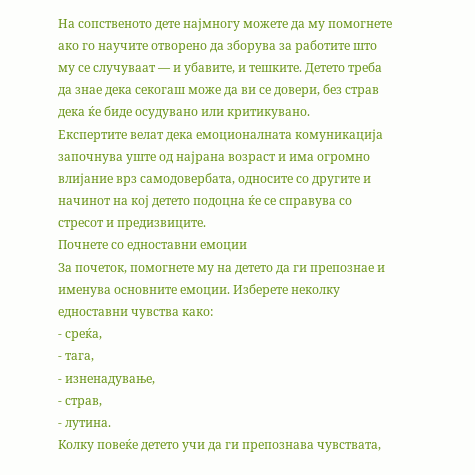На сопственото дете најмногу можете да му помогнете ако го научите отворено да зборува за работите што му се случуваат — и убавите, и тешките. Детето треба да знае дека секогаш може да ви се довери, без страв дека ќе биде осудувано или критикувано.
Експертите велат дека емоционалната комуникација започнува уште од најрана возраст и има огромно влијание врз самодовербата, односите со другите и начинот на кој детето подоцна ќе се справува со стресот и предизвиците.
Почнете со едноставни емоции
За почеток, помогнете му на детето да ги препознае и именува основните емоции. Изберете неколку едноставни чувства како:
- среќа,
- тага,
- изненадување,
- страв,
- лутина.
Колку повеќе детето учи да ги препознава чувствата,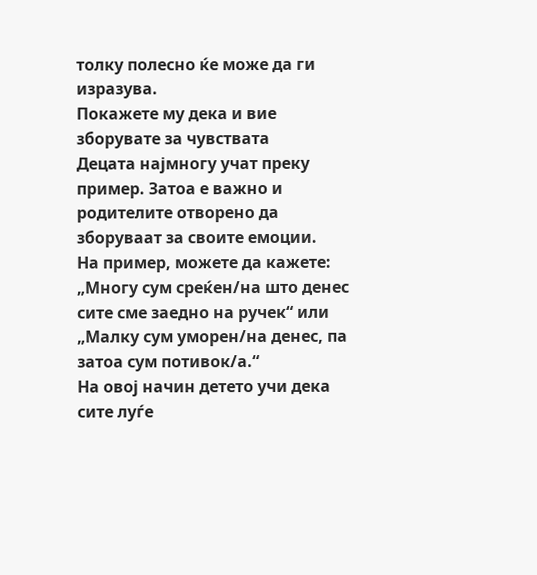толку полесно ќе може да ги изразува.
Покажете му дека и вие зборувате за чувствата
Децата најмногу учат преку пример. Затоа е важно и родителите отворено да зборуваат за своите емоции.
На пример, можете да кажете:
„Многу сум среќен/на што денес сите сме заедно на ручек“ или
„Малку сум уморен/на денес, па затоа сум потивок/а.“
На овој начин детето учи дека сите луѓе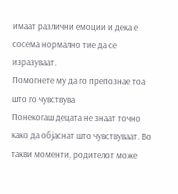имаат различни емоции и дека е сосема нормално тие да се изразуваат.
Помогнете му да го препознае тоа што го чувствува
Понекогаш децата не знаат точно како да објаснат што чувствуваат. Во такви моменти, родителот може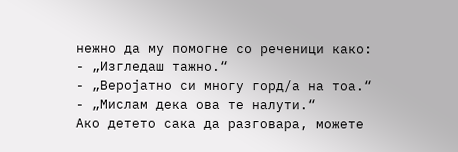нежно да му помогне со реченици како:
- „Изгледаш тажно.“
- „Веројатно си многу горд/а на тоа.“
- „Мислам дека ова те налути.“
Ако детето сака да разговара, можете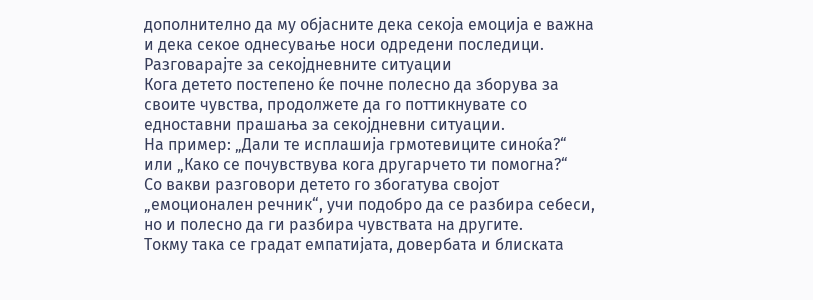дополнително да му објасните дека секоја емоција е важна и дека секое однесување носи одредени последици.
Разговарајте за секојдневните ситуации
Кога детето постепено ќе почне полесно да зборува за своите чувства, продолжете да го поттикнувате со едноставни прашања за секојдневни ситуации.
На пример: „Дали те исплашија грмотевиците синоќа?“ или „Како се почувствува кога другарчето ти помогна?“
Со вакви разговори детето го збогатува својот „емоционален речник“, учи подобро да се разбира себеси, но и полесно да ги разбира чувствата на другите.
Токму така се градат емпатијата, довербата и блиската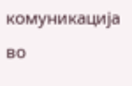комуникација во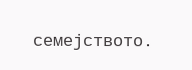семејството.